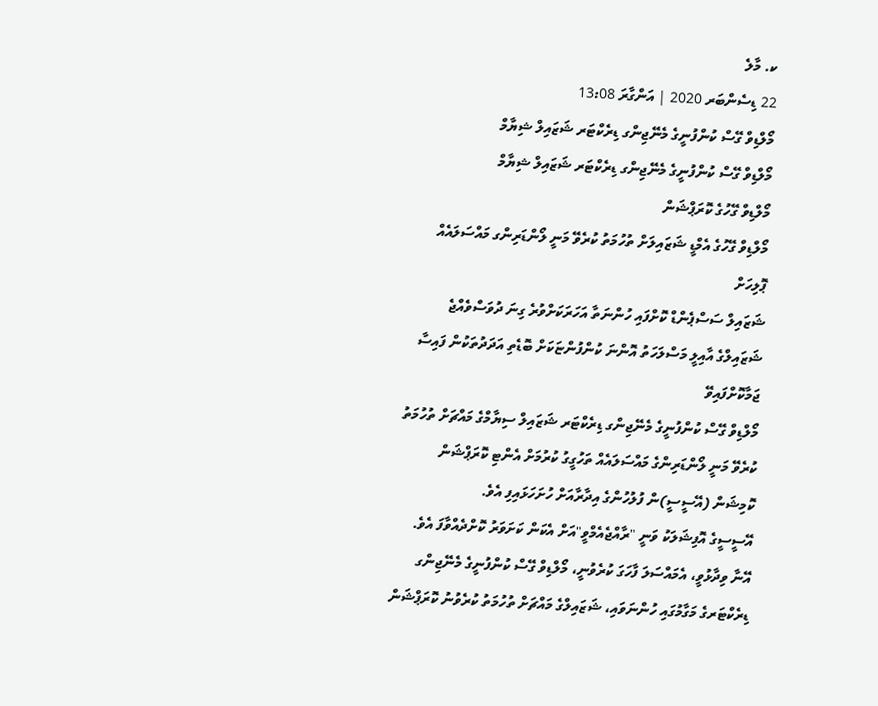ކ. މާލެ
22 ޑިސެންބަރ 2020 | އަންގާރަ 13:08
މޯލްޑިވް ގޭސް ކުންފުނީގެ މެނޭޖިންގ ޑިރެކްޓަރ ޝަޒައިލް ޝިޔާމް
މޯލްޑިވް ގޭސް ކުންފުނީގެ މެނޭޖިންގ ޑިރެކްޓަރ ޝަޒައިލް ޝިޔާމް
މޯލްޑިވް ގޭހުގެ ކޮރަޕްޝަން
މޯލްޑިވް ގޭހުގެ އެމްޑީ ޝަޒައިލަށް ތުހުމަތު ކުރެވޭ މަނީ ލޯންޑަރިންގ މައްސަލައެއް ޕޮލިހަށް
ޝަޒައިލް ސަސްޕެންޑް ކޮށްފައި ހުންނަތާ އަހަރަކަށްވުރެ ގިނަ ދުވަސްވެއްޖެ
ޝަޒައިލްގެ އާއިލީ މަސްލަހަތު އޮންނަ ކުންފުންޏަކަށް ބޮޑެތި އަދަދުތަކުން ފައިސާ ޖަމާކޮށްފައިވޭ
މޯލްޑިވް ގޭސް ކުންފުނީގެ މެނޭޖިންގ ޑިރެކްޓަރ ޝަޒައިލް ސިޔާމްގެ މައްޗަށް ތުހުމަތު ކުރެވޭ މަނީ ލޯންޑަރިންގެ މައްސަލައެއް ތަހުގީގު ކުރުމަށް އެންޓި ކޮރަޕްޝަން ކޮމިޝަން (އޭސީސީ)ން ފުލުހުންގެ އިދާރާއަށް ހުށަހަޅައިފި އެވެ.
އޭސީސީގެ އޮފިޝަލަކު ވަނީ "ރާއްޖެއެމްވީ"އަށް އެކަން ކަށަވަރު ކޮށްދެއްވާފަ އެވެ. އޭނާ ވިދާޅުވީ، އެމައްސަލަ ފާހަގަ ކުރެވުނީ، މޯލްޑިވް ގޭސް ކުންފުނީގެ މެނޭޖިންގ ޑިރެކްޓަރގެ މަގާމުގައި ހުންނަވައި، ޝަޒައިލްގެ މައްޗަށް ތުހުމަތު ކުރެވުނު ކޮރަޕްޝަން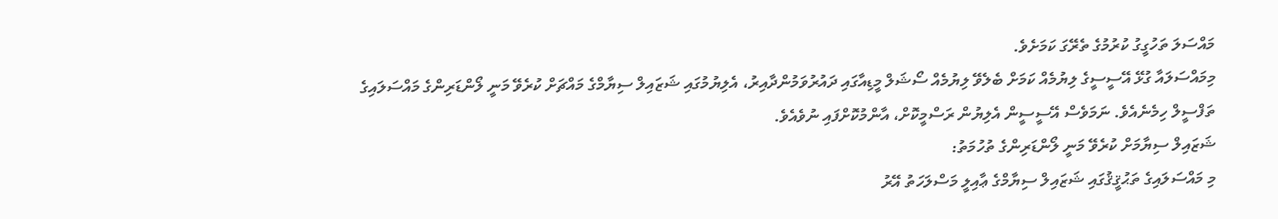މައްސަލަ ތަހުގީގު ކުރުމުގެ ތެރޭގަ ކަމަށެވެ.
މިމައްސަލައާ ގުޅޭ އޭސީސީގެ ލިޔުމެއް ކަމަށް ބެލެވޭ ލިޔުމެއް ސޯޝަލް މީޑިއާގައި ދައުރުވަމުންދާއިރު، އެލިޔުމުގައި ޝަޒައިލް ސިޔާމްގެ މައްޗަށް ކުރެވޭ މަނީ ލޯންޑަރިންގެ މައްސަލައިގެ ތަފްސީލް ހިމެނެއެވެ. ނަމަވެސް އޭސީސީން އެލިޔުން ރަސްމީކޮށް، އާންމުކޮށްފައި ނުވެއެވެ.
ޝަޒައިލް ސިޔާމަށް ކުރެވޭ މަނީ ލޯންޑަރިންގެ ތުހުމަތު:
މި މައްސަލައިގެ ތަޙުޤީޤުގައި ޝަޒައިލް ސިޔާމްގެ ޢާއިލީ މަސްލަހަތު އޭރު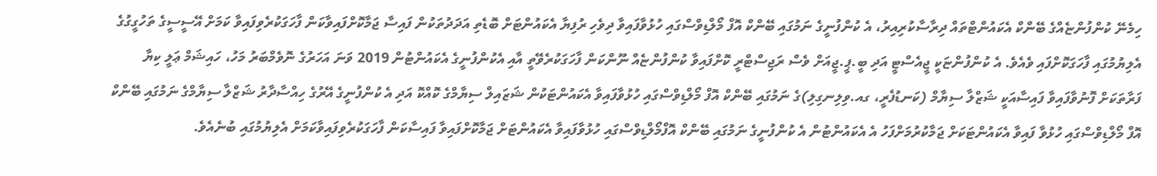ހިމެނޭ ކުންފުންޏެއްގެ ބޭންކް އެކައުންޓްތައް ދިރާސާކުރިއިރު، އެ ކުންފުނީގެ ނަމުގައި ބޭންކް އޮފް މޯލްޑިވްސްގައި ހުޅުވާފައިވާ ދިވެހި ރުފިޔާ އެކައުންޓަށް ބޮޑެތި އަދަދުތަކުން ފައިސާ ޖަމާކޮށްފައިވާކަން ފާހަގަކުރެވިފައިވާ ކަމަށް އޭސީސީގެ ތަހުގީގުގެ އެލިޔުމުގައި ފާހަގަކޮށްފައި ވެއެވެ. އެ ކުންފުންޏަކީ ޖީއެސްޓީ އަދި ބީ.ޕީ.ޖީއަށް ވެސް ރަޖިސްޓްރީ ކޮށްފައިވާ ކުންފުންޏެއް ނޫންކަން ފާހަގަކުރެވޭތީ އާއި އެކުންފުނީގެ އެކައުންޓުން 2019 ވަނަ އަހަރުގެ ނޮވެމްބަރު މަހު، ހައިޝަމް ޢަލީ ކިޔާ ފަރާތަކަށް ފޮނުވާފައިވާ ފައިސާއަކީ ޝަޒްލާ ސިޔާމް (ކަނޑުފެރީ، ގއ.ވިލިނގިލި)ގެ ނަމުގައި ބޭންކް އޮފް މޯލްޑިވްސްގައި ހުޅުވާފައިވާ އެކައުންޓަކުން ޝަޒައިލް ސިޔާމްގެ ކޮއްކޮ އަދި އެ ކުންފުނީގެ އޭރުގެ ހިއްސާދާރު ޝަޒްލާ ސިޔާމްގެ ނަމުގައި ބޭންކް އޮފް މޯލްޑިވްސްގައި ހުޅުވާ ފައިވާ އެކައުންޓަކަށް ޖަމާކުރުމަށްފަހު އެ އެކައުންޓުން އެ ކުންފުނީގެ ނަމުގައި ބޭންކް އޮފްމޯލްޑިވްސްގައި ހުޅުވާފައިވާ އެކައުންޓަށް ޖަމާކޮށްފައިވާ ފައިސާކަން ފާހަގަކުރެވިފައިވާކަމަށް އެލިޔުމުގައި ބުނެއެވެ.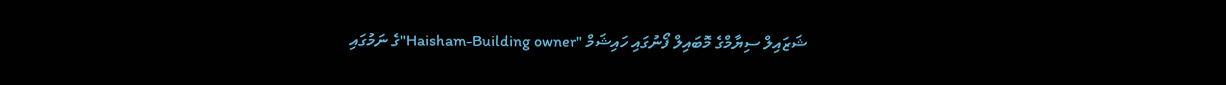ޝަޒައިލް ސިޔާމްގެ މޮބައިލް ފޯނުގައި ހައިޝަމް "Haisham-Building owner"ގެ ނަމުގައި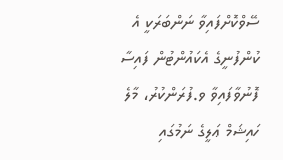ސޭވްކޮށްފައިވާ ނަންބަރަކީ އެ ކުންފުނީގެ އެކައުންޓުން ފައިސާ ފޮނުވާފައިވާ ވ.ފުރަންކުރު، މާލެ ހައިޝަމް ޢަލީގެ ނަމުގައި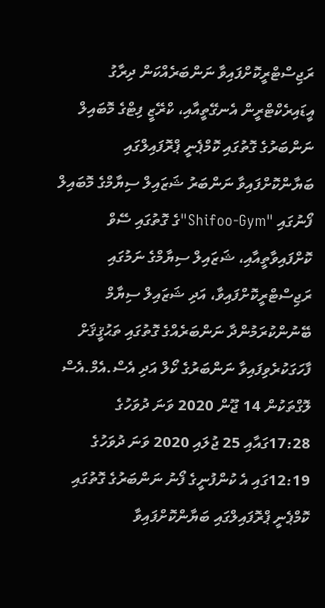ރަޖިސްޓްރީކޮށްފައިވާ ނަންބަރެއްކަން ދިރާގު އީޑައިރެކްޓްރީން އެނގޭތީއާއި، ކްރޭޒީ ފިޓްގެ މޮބައިލް ނަންބަރުގެ ގޮތުގައި ކޮމްޕެނީ ޕްރޮފައިލްގައި ބަޔާންކޮށްފައިވާ ނަންބަރު ޝަޒައިލް ސިޔާމްގެ މޮބައިލް ފޯނުގައި "Shifoo-Gym"ގެ ގޮތުގައި ސޭވް ކޮށްފައިވާތީއާއި، ޝަޒައިލް ސިޔާމްގެ ނަމުގައި ރަޖިސްޓްރީކޮށްފައިވާ، އަދި ޝަޒައިލް ސިޔާމް ބޭނުންކުރަމުންދާ ނަންބަރެއްގެ ގޮތުގައި ތަޙުޤީޤަށް ފާހަގަކުރެވިފައިވާ ނަންބަރުގެ ކޯލް އަދި އެސް.އެމް.އެސް ލޮގްތަކުން 14 ޖޫން 2020 ވަނަ ދުވަހުގެ 17:28ގައާއި 25 ޖުލައި 2020 ވަނަ ދުވަހުގެ 12:19ގައި އެ ކުންފުނީގެ ފޯނު ނަންބަރުގެ ގޮތުގައި ކޮމްޕެނީ ޕްރޮފައިލްގައި ބަޔާންކޮށްފައިވާ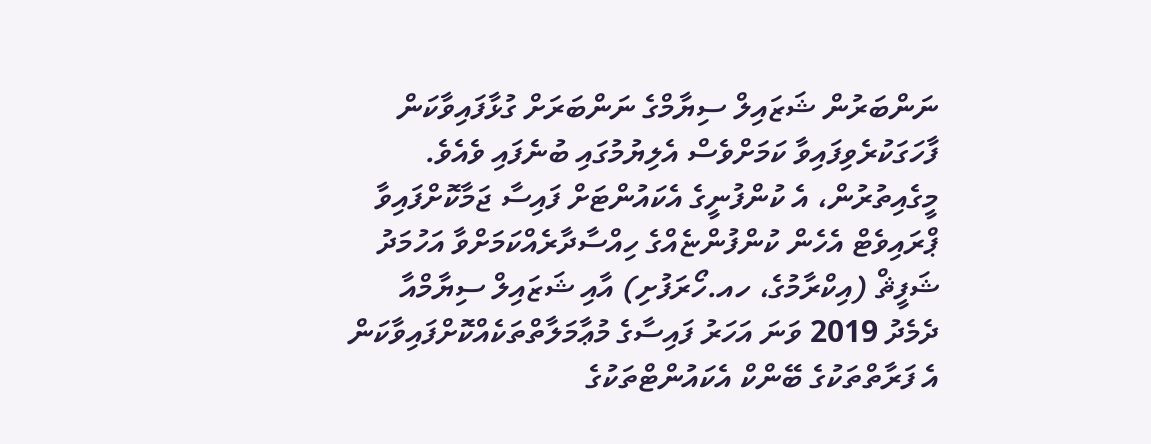ނަންބަރުން ޝަޒައިލް ސިޔާމްގެ ނަންބަރަށް ގުޅާފައިވާކަން ފާހަގަކުރެވިފައިވާ ކަމަށްވެސް އެލިޔުމުގައި ބުނެފައި ވެއެވެ.
މީގެއިތުރުން، އެ ކުންފުނީގެ އެކައުންޓަށް ފައިސާ ޖަމާކޮށްފައިވާ ޕްރައިވެޓް އެހެން ކުންފުންޏެއްގެ ހިއްސާދާރެއްކަމަށްވާ އަހުމަދު ޝަފީޘް (އިކްރާމުގެ، ހއ.ހޯރަފުށި) އާއި ޝަޒައިލް ސިޔާމްއާ ދެމެދު 2019 ވަނަ އަހަރު ފައިސާގެ މުޢާމަލާތްތަކެއްކޮށްފައިވާކަން އެ ފަރާތްތަކުގެ ބޭންކް އެކައުންޓްތަކުގެ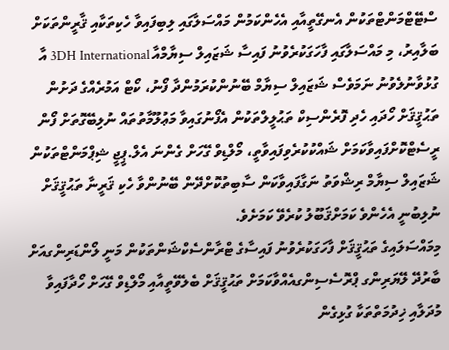ސްޓޭޓްމަންޓްތަކުން އެނގޭތީއާއި އެހެންކަމުން މައްސަލާގައި ލިބިފައިވާ ހެކިތަކާއި ޤާރީންތަކަށް ބަލާއިރު، މި މައްސަލާގައި ފާހަގަކުރެވުނު ފައިސާ ޝަޒައިލް ސިޔާމްއާ 3DH International އާ ގުޅުވާނުލެވުނު ނަމަވެސް ޝަޒައިލް ސިޔާމް ބޭނުންކުރަމުންދާ ފޯނު، ކޯޓް އަމުރެއްގެ ދަށުން ތަޙުޤީޤަށް ހޯދައި ހެދި ފޮރެންސިކް ތަޙުލީލްތަކުން އެފޯނުގައިވާ މަޢުލޫމާތުތައް ނުލިބޭގޮތަށް ފޯން ރީސެޓްކޮށްފައިވާކަމަށް ޝައްކުކުރެވިފައިވާތީ، މޯލްޑިވް ގޭހަށް ގެންނަ އެލް.ޕީޖީ ޝިޕްމަންޓްތަކުން ޝަޒައިލް ސިޔާމް ރިޝްވަތު ނަގާފައިވާކަން ސާބިތުކޮށްދޭން ބޭނުންވާ ހެކި ޤަރީނާ ތަޙުޤީޤަށް ނުލިބުނީ އެހެންވެ ކަމަށްޤަބޫލު ކުރެވޭ ކަމަށެވެ.
މިމައްސަލައިގެ ތަޙުޤީޤަށް ފާހަގަކުރެވުނު ފައިސާގެ ޓްރާންސެކްޝަންތަކުން މަނީ ލޯންޑަރިންގއަށް ބާރުދޭ ލޭޔަރިންގ ޕްރޮސެސިންގއެއްވާކަމަށް ތަޙުޤީޤަށް ބެލެވޭތީއާއި މޯލްޑިވް ގޭހަށް ހޯދާފައިވާ މުދަލާއި ޚިދުމަތްތަކާ ގުޅިގެން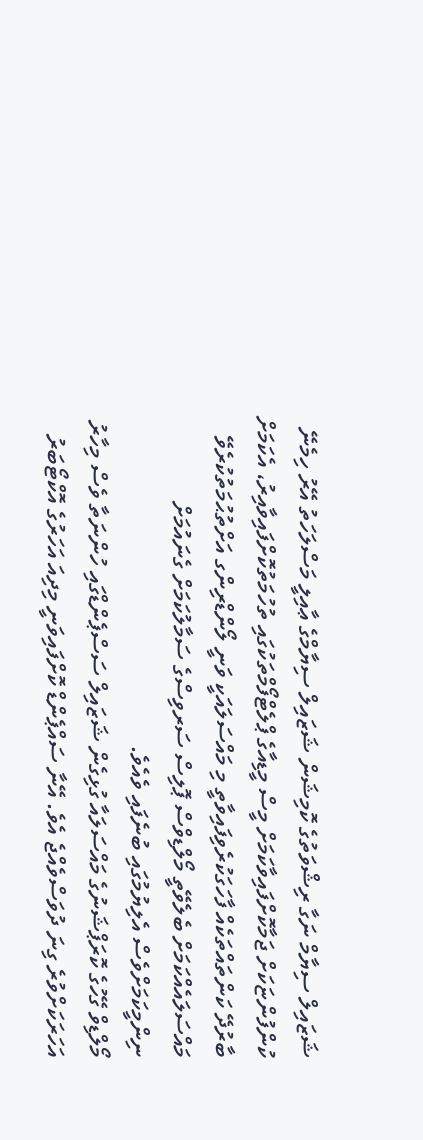ޝަޒައިލް ސިޔާމް ނަގާ ރިޝްވަތުގެ ކޮމިޝަން ޝަޒައިލް ސިޔާމްގެ ޢާއިލީ މަސްލަހަތު އޭރު ހިމެނޭ ކުންފުންޏަކަށް ޖަމާކޮށްފައިވާކަމަށް މީސް މީޑިއާގެ ޕްލެޓްފޯމްތަކުގައި ތުހުމަތުކޮށްފައިވާއިރު، އެކަމަށް ބާރުދޭ ކަންތައްތަކެއް ފާހަގަކުރެވިފައިވާތީ މި މައްސަލައަކީ ވަނީ ލޯންޑްރިންގ އަށްތުޙުމަތުކުރެވޭ މައްސަލައެއްކަމަށް ބެލެވޭތީ މޯލްޑިވްސް ޕޮލިސް ސަރވިސްގެ ސަމާލުކަމަށް ގެނައުމަށް ނިންމީކަމަށްވެސް އެލިޔުމުގައި ބުނެފައި ވެއެވެ.
މޯލްޑިވް ގޭހުގެ ކޮރަޕްޝަނުގެ މައްސަލައާ ގުޅިގެން ޝަޒައިލް ސަސްޕެންޑްގައި ހުންނަތާ ވެސް މިހާރު އަހަރަކަށްވުރެ ގިނަ ދުވަސްވެއްޖެ އެވެ. އޭނާ ސައްޕެންޑް ކޮށްފައިވަނީ މިދިއަ އަހަރުގެ އޮކްޓޯބަރު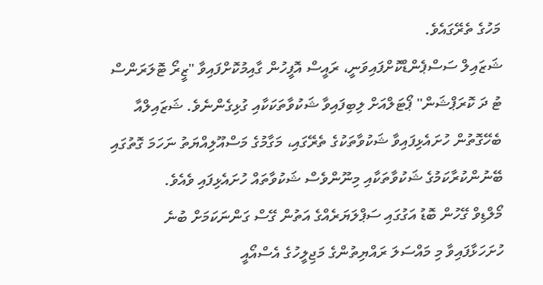މަހުގެ ތެރޭގައެވެ.
ޝަޒައިލް ސަސްޕެންޑްކޮށްފައިވަނީ، ރައީސް އޮފީހުން ގާއިމުކޮށްފައިވާ "ޒީރޯ ޓޮލަރަންސް ޓު ދަ ކޮރަޕްޝަން" ޕޯޓަލްއަށް ލިބިފައިވާ ޝަކުވާތަކަކާއި ގުޅިގެންނެވެ. ޝަޒައިލްއާ ބެހޭގޮތުން ހުށައެޅިފައިވާ ޝަކުވާތަކުގެ ތެރޭގައި، މަގާމުގެ މަސްއޫލިއްޔަތު ނަހަމަ ގޮތުގައި ބޭނުންކުރާކަމުގެ ޝަކުވާތަކާއި މިނޫންވެސް ޝަކުވާތައް ހުށައެޅިފައި ވެއެވެ.
މޯލްޑިވް ގޭހުން ބޮޑު އަގުގައި ސަޕްލަޔަރެއްގެ އަތުން ގޭސް ގަންނަކަމަށް ބުނެ ހުށަހަޅާފައިވާ މި މައްސަލަ ރައްޔިތުންގެ މަޖިލީހުގެ އެސްއޯއީ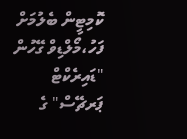ކޮމިޓީން ބެލުމަށް ފަހު،މޯލްޑިވް ގޭހުން "ޑައިރެކްޓް ޕަރޗޭސް" ގެ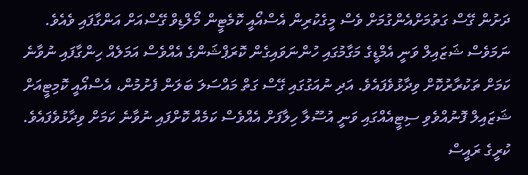ދަށުން ގޭސް ގަތުމަށްއެންގުމަށް ވެސް މީގެކުރިން އެސްއޯއީ ކޮމެޓީން މޯލްޑިވް ގޭސްއަށް އަންގާފައި ވެއެވެ.
ނަމަވެސް ޝަޒައިލް ވަނީ އެމްޑީގެ މަގާމުގައި ހުންނަވައިގެން ކޮރަޕްޝަންގެ އެއްވެސް އަމަލެއް ހިންގާފައި ނުވާނެ ކަމަށް ތަކުރާރުކޮށް ވިދާޅުވެފައެވެ. އަދި ނުއަގުގައި ގޭސް ގަތް މައްސަލަ ބަލަން ފެށުމުން، އެސްއޯއީ ކޮމިޓީއަށް ޝަޒައިލް ފޮނުއްވެވި ސިޓީއެއްގައި ވަނީ އުސޫލާ ހިލާފަށް އެއްވެސް ކަމެއް ކޮށްފައި ނުވާނެ ކަމަށް ވިދާޅުވެފައެވެ.
ކުރީގެ ރައީސް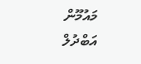މައުމޫން އަބްދުލް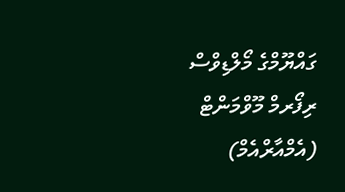ގައްޔޫމްގެ މޯލްޑިވްސް ރިފޯރމް މޫވްމަންޓް (އެމްއާރްއެމް)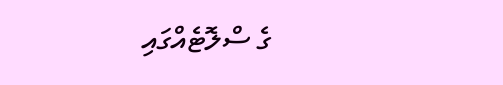ގެ ސްލޮޓެއްގައި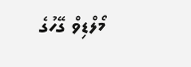މޯލްޑިވް ގޭހުގެ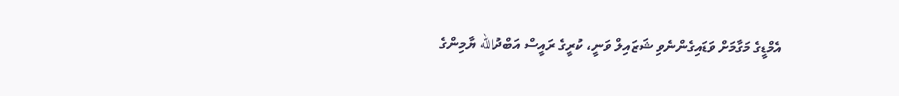އެމްޑީގެ މަގާމަށް ވަޑައިގެންނެވި ޝަޒައިލް ވަނީ، ކުރީގެ ރައީސް އަބްދުالله ޔާމިންގެ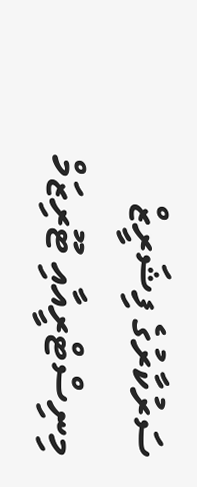ސަރުކާރުގެ ފިޝަރީޒް މިނިސްޓްރީއާއި ޓޫރިޒަމް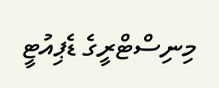މިނިސްޓްރީގެ ޑެޕިއުޓީ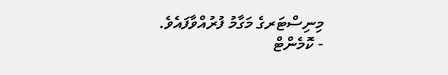މިނިސްޓަރގެ މަގާމު ފުރުއްވާފައެވެ.
- ކޮމެންޓް